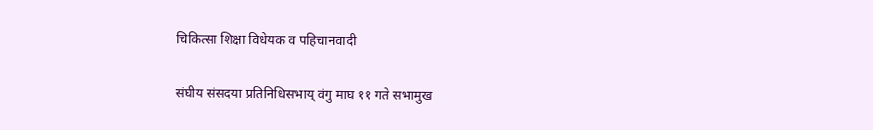चिकित्सा शिक्षा विधेयक व पहिचानवादी

संघीय संसदया प्रतिनिधिसभाय् वंगु माघ ११ गते सभामुख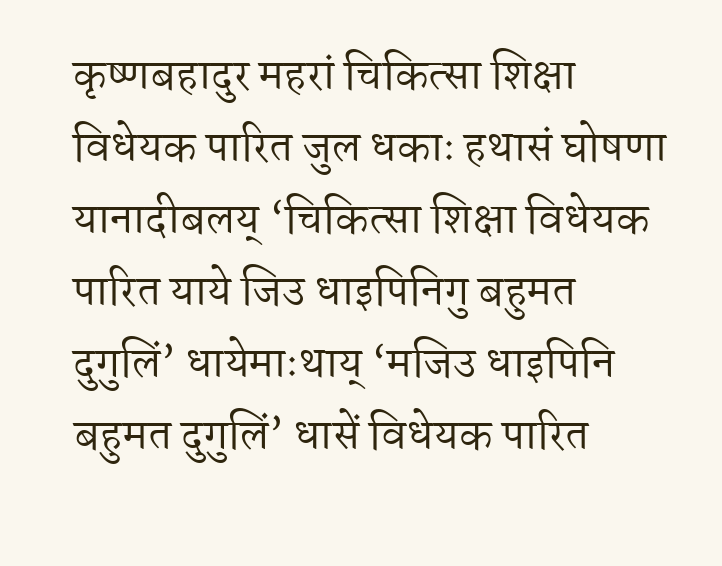कृष्णबहादुर महरां चिकित्सा शिक्षा विधेयक पारित जुल धकाः हथासं घोषणा यानादीबलय् ‘चिकित्सा शिक्षा विधेयक पारित याये जिउ धाइपिनिगु बहुमत दुगुलिं’ धायेमाःथाय् ‘मजिउ धाइपिनि बहुमत दुगुलिं’ धासें विधेयक पारित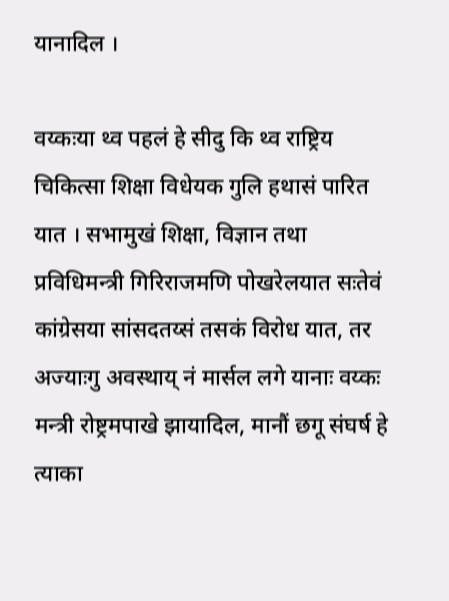यानादिल ।

वय्कःया थ्व पहलं हे सीदु कि थ्व राष्ट्रिय चिकित्सा शिक्षा विधेयक गुलि हथासं पारित यात । सभामुखं शिक्षा, विज्ञान तथा प्रविधिमन्त्री गिरिराजमणि पोखरेलयात सःतेवं कांग्रेसया सांसदतय्सं तसकं विरोध यात, तर अज्याःगु अवस्थाय् नं मार्सल लगे यानाः वय्कः मन्त्री रोष्ट्रमपाखे झायादिल, मानौं छगू संघर्ष हे त्याका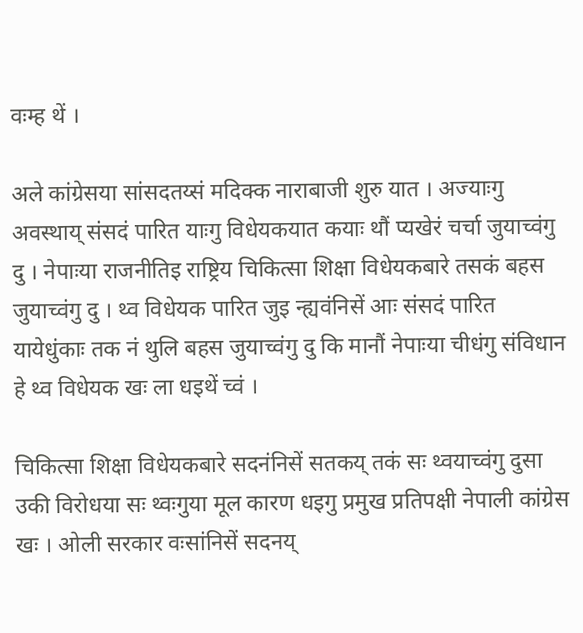वःम्ह थें ।

अले कांग्रेसया सांसदतय्सं मदिक्क नाराबाजी शुरु यात । अज्याःगु अवस्थाय् संसदं पारित याःगु विधेयकयात कयाः थौं प्यखेरं चर्चा जुयाच्वंगु दु । नेपाःया राजनीतिइ राष्ट्रिय चिकित्सा शिक्षा विधेयकबारे तसकं बहस जुयाच्वंगु दु । थ्व विधेयक पारित जुइ न्ह्यवंनिसें आः संसदं पारित यायेधुंकाः तक नं थुलि बहस जुयाच्वंगु दु कि मानौं नेपाःया चीधंगु संविधान हे थ्व विधेयक खः ला धइथें च्वं ।

चिकित्सा शिक्षा विधेयकबारे सदनंनिसें सतकय् तकं सः थ्वयाच्वंगु दुसा उकी विरोधया सः थ्वःगुया मूल कारण धइगु प्रमुख प्रतिपक्षी नेपाली कांग्रेस खः । ओली सरकार वःसांनिसें सदनय्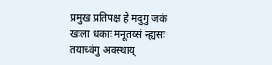प्रमुख प्रतिपक्ष हे मदुगु जकं खःला धकाः मनूतय्सं न्ह्यसः तयाच्वंगु अवस्थाय्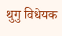थुगु विधेयक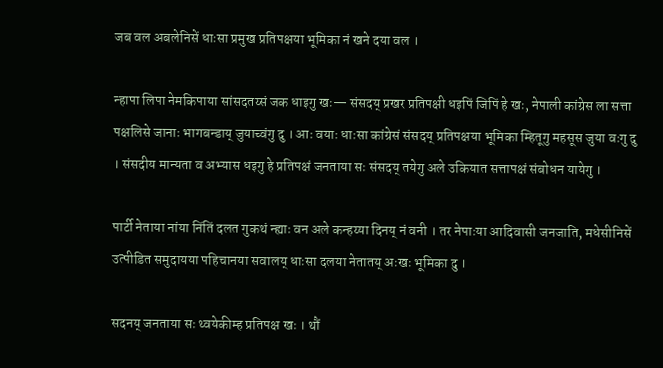जब वल अबलेनिसें धाःसा प्रमुख प्रतिपक्षया भूमिका नं खने दया वल ।

न्हापा लिपा नेमकिपाया सांसदतय्सं जक धाइगु खः— संसदय् प्रखर प्रतिपक्षी धइपिं जिपिं हे खः, नेपाली कांग्रेस ला सत्ता पक्षलिसे जानाः भागबन्डाय् जुयाच्वंगु दु । आः वयाः धाःसा कांग्रेसं संसदय् प्रतिपक्षया भूमिका म्हितूगु महसूस जुया वःगु दु । संसदीय मान्यता व अभ्यास धइगु हे प्रतिपक्षं जनताया सः संसदय् तयेगु अले उकियात सत्तापक्षं संबोधन यायेगु ।

पार्टी नेताया नांया निंतिं दलत गुकथं न्ह्याः वन अले कन्हय्या दिनय् नं वनी । तर नेपाःया आदिवासी जनजाति, मधेसीनिसें उत्पीडित समुदायया पहिचानया सवालय् धाःसा दलया नेतातय् अःखः भूमिका दु ।

सदनय् जनताया सः थ्वयेकीम्ह प्रतिपक्ष खः । थौं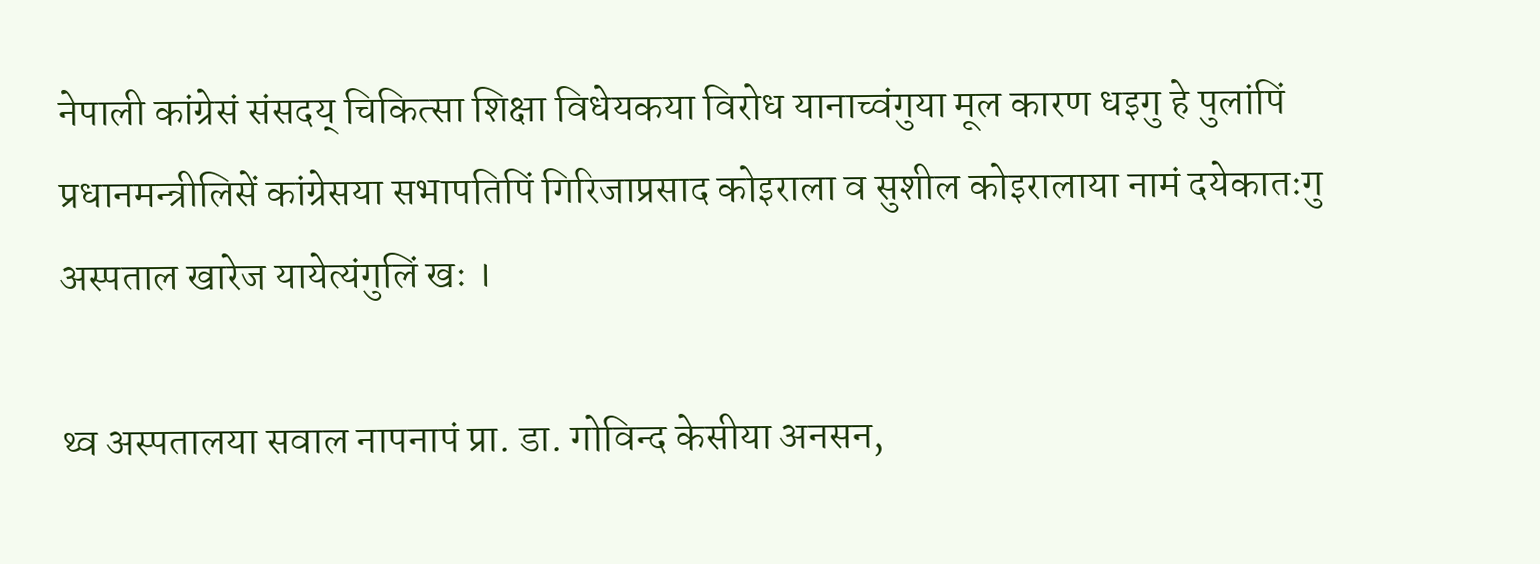नेपाली कांग्रेसं संसदय् चिकित्सा शिक्षा विधेयकया विरोध यानाच्वंगुया मूल कारण धइगु हे पुलांपिं प्रधानमन्त्रीलिसें कांग्रेसया सभापतिपिं गिरिजाप्रसाद कोइराला व सुशील कोइरालाया नामं दयेकातःगु अस्पताल खारेज यायेत्यंगुलिं खः ।

थ्व अस्पतालया सवाल नापनापं प्रा. डा. गोविन्द केसीया अनसन,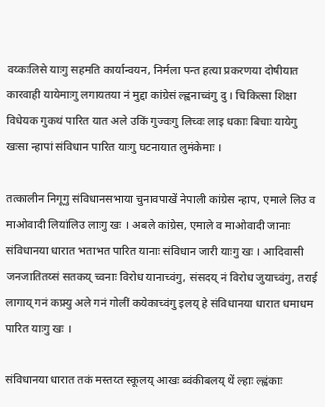वय्कःलिसे याःगु सहमति कार्यान्वयन, निर्मला पन्त हत्या प्रकरणया दोषीयात कारवाही यायेमाःगु लगायतया नं मुद्दा कांग्रेसं ल्ह्वनाच्वंगु दु । चिकित्सा शिक्षा विधेयक गुकथं पारित यात अले उकिं गुज्वःगु लिच्वः लाइ धकाः बिचाः यायेगु खःसा न्हापां संविधान पारित याःगु घटनायात लुमंकेमाः ।

तत्कालीन निगूगु संविधानसभाया चुनावपाखें नेपाली कांग्रेस न्हाप, एमाले लिउ व माओवादी लियांलिउ लाःगु खः । अबले कांग्रेस, एमाले व माओवादी जानाः संविधानया धारात भताभत पारित यानाः संविधान जारी याःगु खः । आदिवासी जनजातितय्सं सतकय् च्वनाः विरोध यानाच्वंगु, संसदय् नं विरोध जुयाच्वंगु, तराई लागाय् गनं कफ्र्यु अले गनं गोलीं कयेकाच्वंगु इलय् हे संविधानया धारात धमाधम पारित याःगु खः ।

संविधानया धारात तकं मस्तय्त स्कूलय् आखः ब्वंकीबलय् थें ल्हाः ल्ह्वंकाः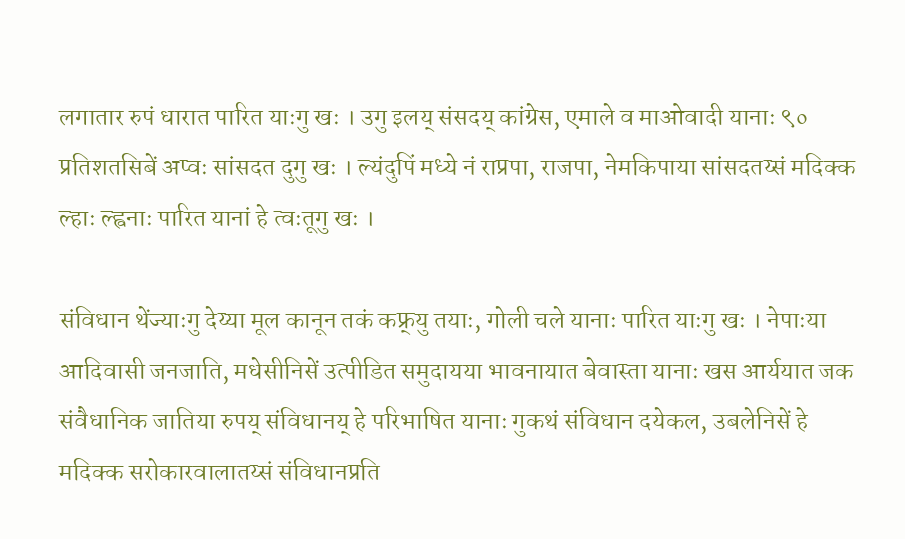लगातार रुपं धारात पारित याःगु खः । उगु इलय् संसदय् कांग्रेस, एमाले व माओवादी यानाः ९० प्रतिशतसिबें अप्वः सांसदत दुगु खः । ल्यंदुपिं मध्ये नं राप्रपा, राजपा, नेमकिपाया सांसदतय्सं मदिक्क ल्हाः ल्ह्वनाः पारित यानां हे त्वःतूगु खः ।

संविधान थेंज्याःगु देय्या मूल कानून तकं कफ्र्यु तयाः, गोली चले यानाः पारित याःगु खः । नेपाःया आदिवासी जनजाति, मधेसीनिसें उत्पीडित समुदायया भावनायात बेवास्ता यानाः खस आर्ययात जक संवैधानिक जातिया रुपय् संविधानय् हे परिभाषित यानाः गुकथं संविधान दयेकल, उबलेनिसें हे मदिक्क सरोकारवालातय्सं संविधानप्रति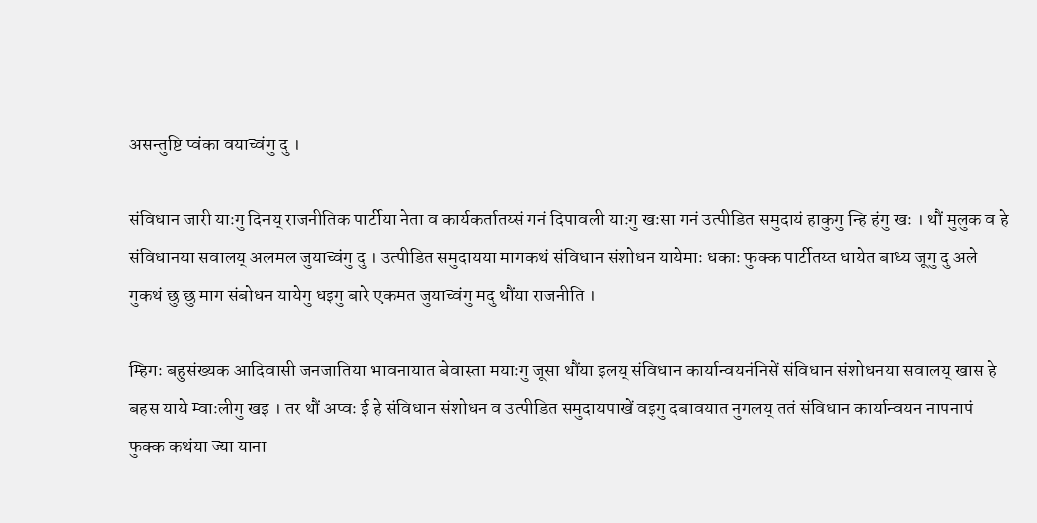असन्तुष्टि प्वंका वयाच्वंगु दु ।

संविधान जारी याःगु दिनय् राजनीतिक पार्टीया नेता व कार्यकर्तातय्सं गनं दिपावली याःगु खःसा गनं उत्पीडित समुदायं हाकुगु न्हि हंगु खः । थौं मुलुक व हे संविधानया सवालय् अलमल जुयाच्वंगु दु । उत्पीडित समुदायया मागकथं संविधान संशोधन यायेमाः धकाः फुक्क पार्टीतय्त धायेत बाध्य जूगु दु अले गुकथं छु छु माग संबोधन यायेगु धइगु बारे एकमत जुयाच्वंगु मदु थौंया राजनीति ।

म्हिगः बहुसंख्यक आदिवासी जनजातिया भावनायात बेवास्ता मयाःगु जूसा थौंया इलय् संविधान कार्यान्वयनंनिसें संविधान संशोधनया सवालय् खास हे बहस याये म्वाःलीगु खइ । तर थौं अप्वः ई हे संविधान संशोधन व उत्पीडित समुदायपाखें वइगु दबावयात नुगलय् ततं संविधान कार्यान्वयन नापनापं फुक्क कथंया ज्या याना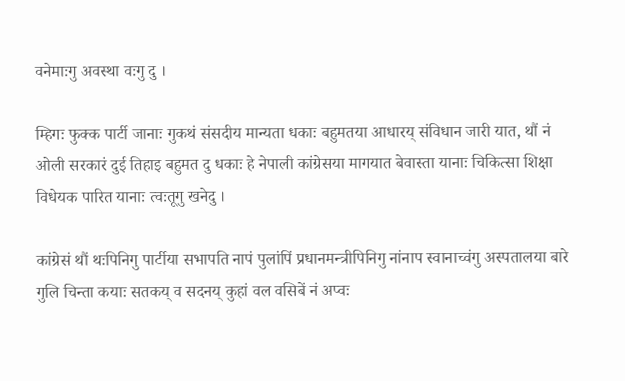वनेमाःगु अवस्था वःगु दु ।

म्हिगः फुक्क पार्टी जानाः गुकथं संसदीय मान्यता धकाः बहुमतया आधारय् संविधान जारी यात, थौं नं ओली सरकारं दुई तिहाइ बहुमत दु धकाः हे नेपाली कांग्रेसया मागयात बेवास्ता यानाः चिकित्सा शिक्षा विधेयक पारित यानाः त्वःतूगु खनेदु ।

कांग्रेसं थौं थःपिनिगु पार्टीया सभापति नापं पुलांपिं प्रधानमन्त्रीपिनिगु नांनाप स्वानाच्वंगु अस्पतालया बारे गुलि चिन्ता कयाः सतकय् व सदनय् कुहां वल वसिबें नं अप्वः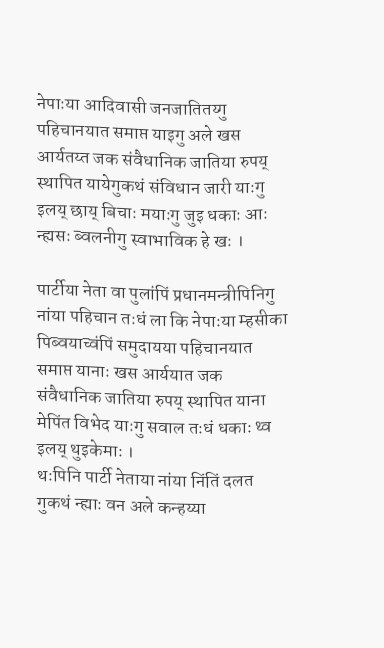नेपाःया आदिवासी जनजातितय्गु पहिचानयात समाप्त याइगु अले खस आर्यतय्त जक संवैधानिक जातिया रुपय् स्थापित यायेगुकथं संविधान जारी याःगु इलय् छाय् बिचाः मयाःगु जुइ धकाः आः न्ह्यसः ब्वलनीगु स्वाभाविक हे खः ।

पार्टीया नेता वा पुलांपिं प्रधानमन्त्रीपिनिगु नांया पहिचान तःधं ला कि नेपाःया म्हसीका पिब्वयाच्वंपिं समुदायया पहिचानयात समाप्त यानाः खस आर्ययात जक संवैधानिक जातिया रुपय् स्थापित याना मेपिंत विभेद याःगु सवाल तःधं धकाः थ्व इलय् थुइकेमाः ।
थःपिनि पार्टी नेताया नांया निंतिं दलत गुकथं न्ह्याः वन अले कन्हय्या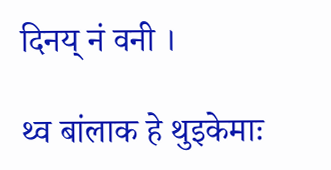दिनय् नं वनी ।

थ्व बांलाक हे थुइकेमाः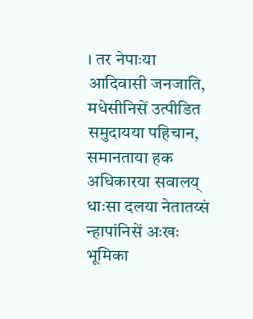। तर नेपाःया आदिवासी जनजाति, मधेसीनिसें उत्पीडित समुदायया पहिचान, समानताया हक अधिकारया सवालय् धाःसा दलया नेतातय्सं न्हापांनिसें अःखः भूमिका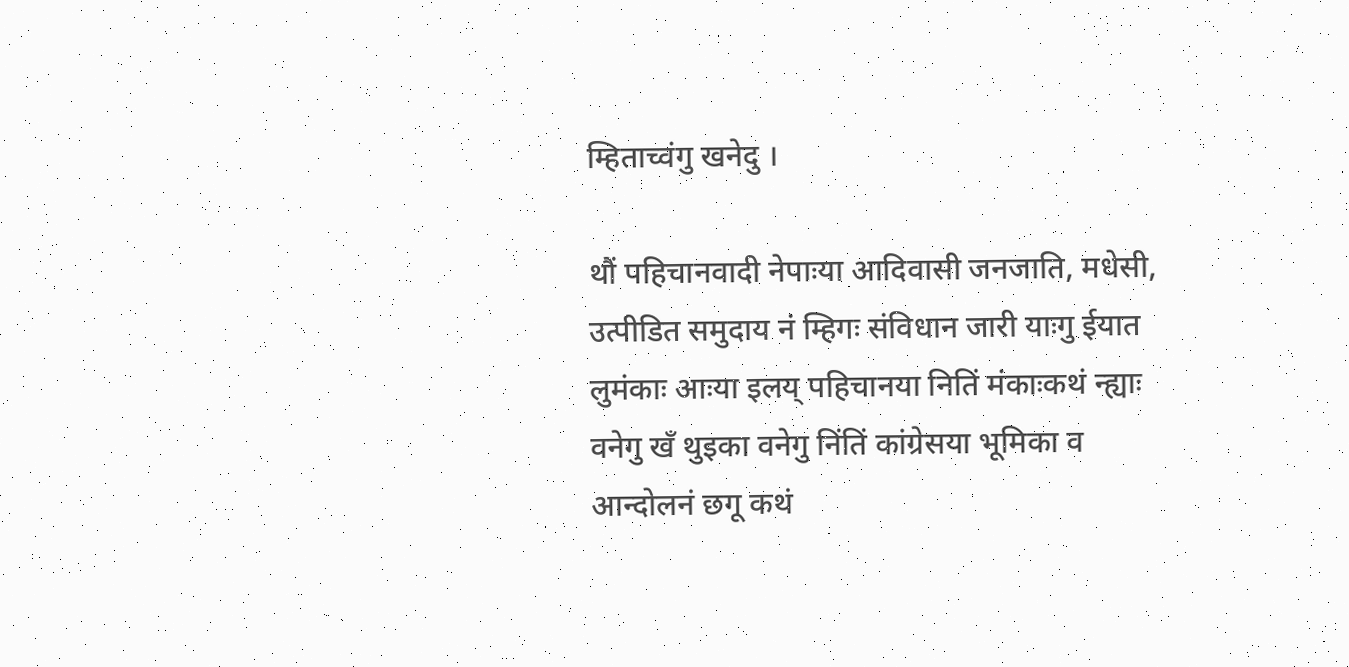म्हिताच्वंगु खनेदु ।

थौं पहिचानवादी नेपाःया आदिवासी जनजाति, मधेसी, उत्पीडित समुदाय नं म्हिगः संविधान जारी याःगु ईयात लुमंकाः आःया इलय् पहिचानया नितिं मंकाःकथं न्ह्याः वनेगु खँ थुइका वनेगु निंतिं कांग्रेसया भूमिका व आन्दोलनं छगू कथं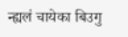न्ह्यलं चायेका बिउगु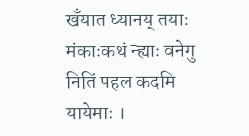खँयात ध्यानय् तयाः मंकाःकथं न्ह्याः वनेगु नितिं पहल कदमि यायेमाः ।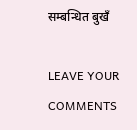सम्बन्धित बुखँ

LEAVE YOUR COMMENTS